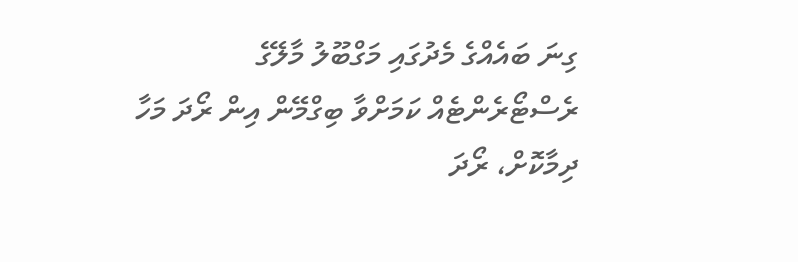ގިނަ ބައެއްގެ މެދުގައި މަގްބޫލު މާލޭގެ ރެސްޓޯރެންޓެއް ކަމަށްވާ ބިގްމޭން އިން ރޯދަ މަހާ ދިމާކޮށް، ރޯދަ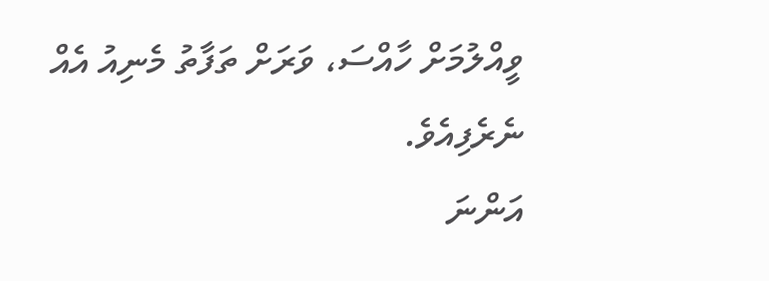ވީއްލުމަށް ހާއްސަ، ވަރަށް ތަފާތު މެނިއު އެއް ނެރެފިއެވެ.
އަންނަ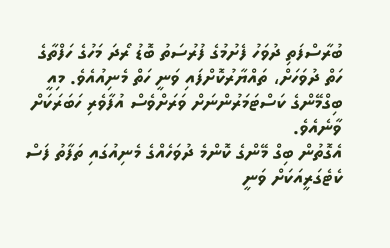ބުރާސްފަތި ދުވަހު ފެށުމުގެ ފުރުސަތު ބޮޑު ރޯދަ މަހުގެ ހަފްތާގެ ހަތް ދުވަހަށް، ތައްޔާރުކޮށްފައި ވަނީ ހަތް މެނިއުއެވެ. މިއީ ބިގްމޭންގެ ކަސްޓަމަރުންނަށް ވަރަށްވެސް އުފާވެރި ހަބަރަކަށް ވާނެއެވެ.
އެގޮތުން ބިގް މޭންގެ ކޮންމެ ދުވަހެއްގެ މެނިއުގައި ތަފާތު ފަސް ކެޓެގަރީއަކަށް ވަނީ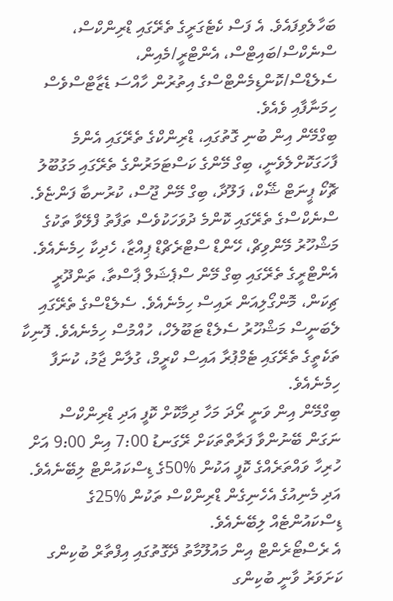ބަހާލެވިފައެވެ. އެ ފަސް ކެޓެގަރީގެ ތެރޭގައި ޑްރިންކްސް، ސްނެކްސް/ބައިޓްސް، އެންޓްރީ/މެއިން، ސެލެޑްސް/ކޮންޑިމެންޓްސްގެ އިތުރުން ހާއްސަ ޑެޒާޓްސްވެސް ހިމަނާފާއި ވެއެވެ.
ބިގްމޭން އިން ބުނި ގޮތުގައި، ޑްރިންކްގެ ތެރޭގައި އެންމެ ފާހަގަކޮށްލެވެނީ، ބިގް މޭންގެ ކަސްޓަމަރުންގެ ތެރޭގައި މަގުބޫލު ޗޮކޯ ޕީނަޓް ޝޭކް، ފަލޫދާ، ބިގް މޭން ޖޫސް، ކުރުނބާ ފަންޏެވެ. ސްނެކްސްގެ ތެރޭގައި ކޮންމެ ދުވަހަކުވެސް ތަފާތު ފްލޭވާ ތަކުގެ މަޝްހޫރު މޭންވިޗް، ހޭންޑް ސްޓްރެޗްޑް ޕިއްޒާ، ހެދިކާ ހިމެނެއެވެ. އެންޓްރީގެ ތެރޭގައި ބިގް މޭން ސްޕެޝަލް ޕާސްތާ، ތަންދޫރީ ޗިކަން، މޮންގޯލިއަން ރައިސް ހިމެނެއެވެ. ސެލެޑްސްގެ ތެރޭގައި ލެބަނީސް މަޝްހޫރު ސެލެޑް ޓަބޫލެހް، ހުއްމުސް ހިމެނެއެވެ. ފޮނިކާ ތަކެތީގެ ތެރޭގައި ޓެމްޕުރާ އައިސް ކްރީމް، ގުލާން ޖާމު، ކުނަފާ ހިމެނެއެވެ.
ބިގްމޭން އިން ވަނީ ރޯދަ މަހާ ދިމާކޮށް ކޮފީ އަދި ޑްރިންކްސް ނަގަން ބޭނުންވާ ފަރާތްތަކަށް ރޭގަނޑު 7:00 އިން 9:00 އަށް ހުރިހާ ވައްތަރެއްގެ ކޮފީ އަކުން %50ގެ ޑިސްކައުންޓް ލިބޭނެއެވެ. އަދި މެނިއުގެ އެހެނިގެން ޑްރިންކްސް ތަކުން %25ގެ ޑިސްކައުންޓެއް ލިބޭނެއެވެ.
އެ ރެސްޓޯރެންޓް އިން މައުލޫމާތު ދޭގޮތުގައި އިފްތާރް ބުކިންގ ކަށަވަރު ވާނީ ބުކިންގ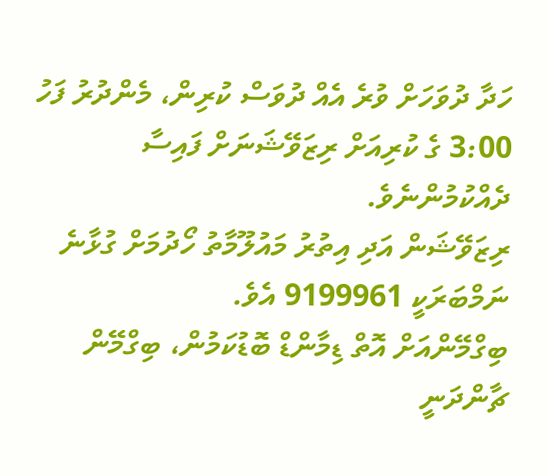ހަދާ ދުވަހަށް ވުރެ އެއް ދުވަސް ކުރިން، މެންދުރު ފަހު 3:00 ގެ ކުރިއަށް ރިޒަވޭޝަނަށް ފައިސާ ދެއްކުމުންނެވެ.
ރިޒަވޭޝަން އަދި އިތުރު މައުލޫމާތު ހޯދުމަށް ގުޅާނެ ނަމްބަރަކީ 9199961 އެވެ.
ބިގްމޭންއަށް އޮތް ޑިމާންޑް ބޮޑުކަމުން، ބިގްމޭން ޗާންދަނީ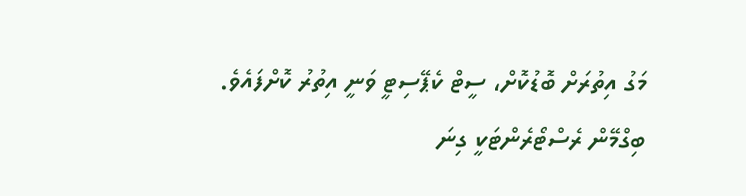މަގު އިތުރަށް ބޮޑުކޮށް، ސީޓް ކެޕޭސިޓީ ވަނީ އިތުރު ކޮށްފައެވެ.
ބިގްމޭން ރެސްޓޯރެންޓަކީ ގިނަ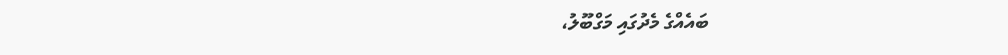ބައެއްގެ މެދުގައި މަގްބޫލު،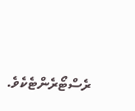ރެސްޓޯރެންޓެކެވެ.